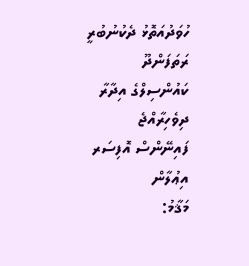ހުވަދުއަތޮޅު ދެކުނުބުރީ ރަތަފަންދޫ ކައުންސިލްގެ އިދާރާ
ދިވެހިރާއްޖެ
ފައިނޭންސް އޮފިސަރ
އިޢުލާން
މަޤާމު: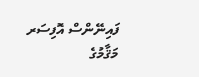ފައިނޭންސް އޮފިސަރ
މަޤާމުގެ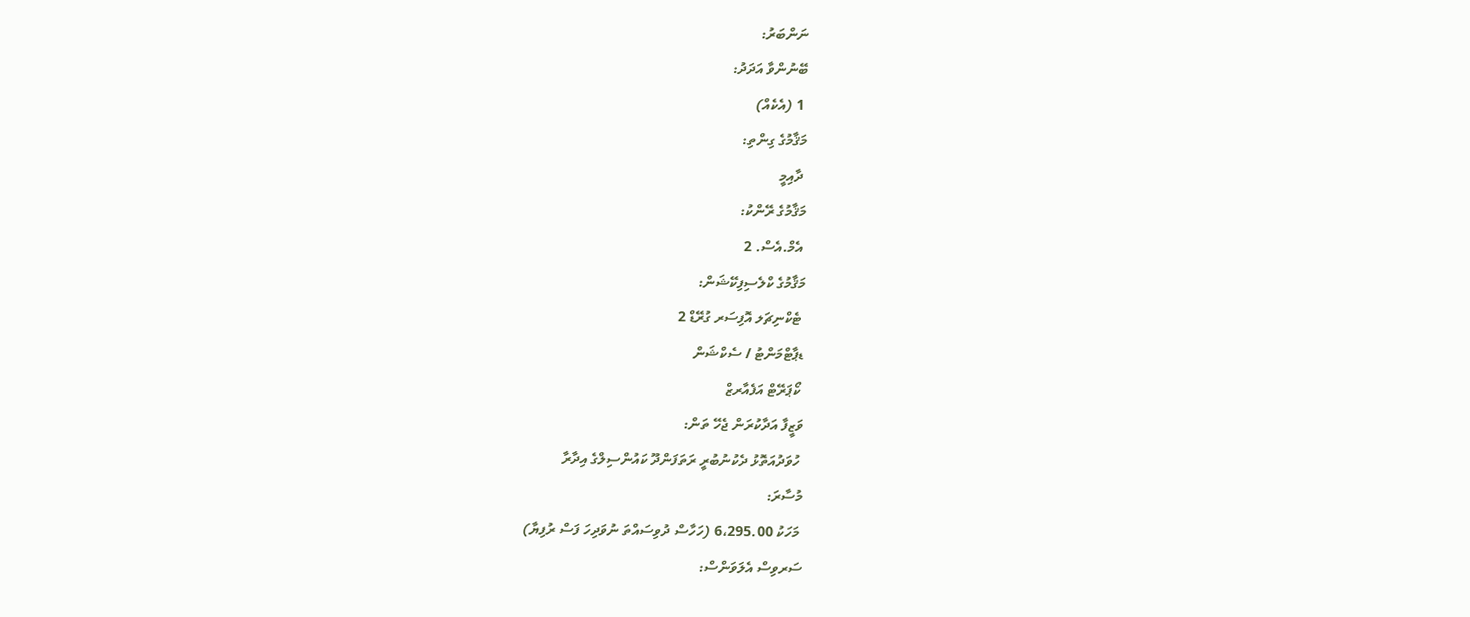ނަންބަރު:
ބޭނުންވާ އަދަދު:
 1 (އެކެއް)
މަޤާމުގެ ގިންތި:
 ދާއިމީ
މަޤާމުގެ ރޭންކު:
 އެމް.އެސް. 2
މަޤާމުގެ ކްލެސިފިކޭޝަން:
 ޓެކްނިޗަލ އޮފިސަރ ގުރޭޑް 2
ޑޕާޓްމަންޓު / ސެކްޝަން
 ކޯޕަރޭޓް އަފެއާރޒް
ވަޒީފާ އަދާކުރަން ޖެހޭ ތަން:
 ހުވަދުއަތޮޅު ދެކުނުބުރީ ރަތަފަންދޫ ކައުންސިލްގެ އިދާރާ
މުސާރަ:
 މަހަކު 6،295.00 (ހަހާސް ދުވިސައްތަ ނުވަދިހަ ފަސް ރުފިޔާ)
ސަރވިސް އެލަވަންސް: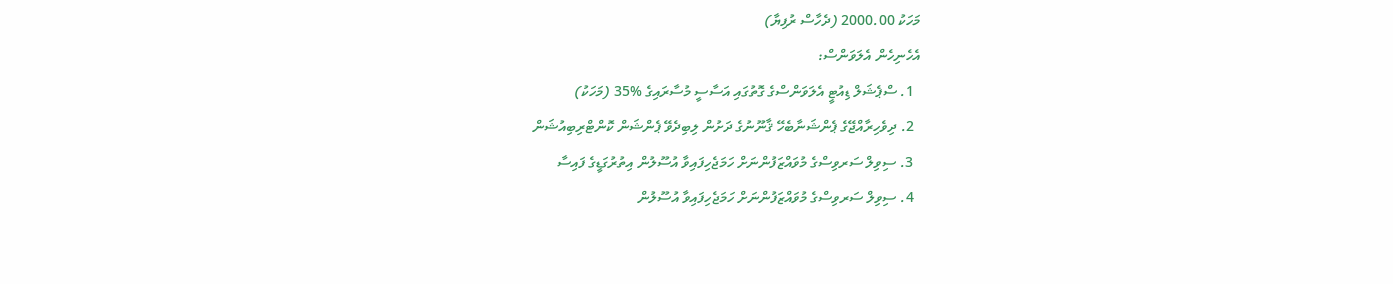މަހަކު 2000.00 (ދެހާސް ރުފިޔާ)
އެހެނިހެން އެލަވަންސް:
  1. ސްޕެޝަލް ޑިއުޓީ އެލަވަންސްގެ ގޮތުގައި އަސާސީ މުސާރައިގެ %35 (މަހަކު)
  2. ދިވެހިރާއްޖޭގެ ޕެންޝަނާބެހޭ ޤާނޫނުގެ ދަށުން ލިބިދެވޭ ޕެންޝަން ކޮންޓްރިބިއުޝަން
  3. ސިވިލް ސަރވިސްގެ މުވައްޒަފުންނަށް ހަމަޖެހިފައިވާ އުސޫލުން އިތުރުގަޑީގެ ފައިސާ
  4. ސިވިލް ސަރވިސްގެ މުވައްޒަފުންނަށް ހަމަޖެހިފައިވާ އުސޫލުން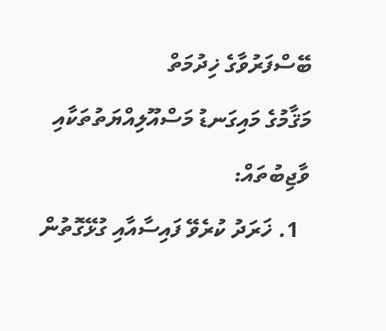ބޭސްފަރުވާގެ ޚިދުމަތް
މަޤާމުގެ މައިގަނޑު މަސްއޫލިއްޔަތުތަކާއި ވާޖިބުތައް:
  1. ޚަރަދު ކުރެވޭ ފައިސާއާއި ގުޅޭގޮތުން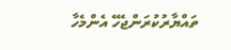ތައްޔާރުކުރަންޖެހޭ އެންމެހާ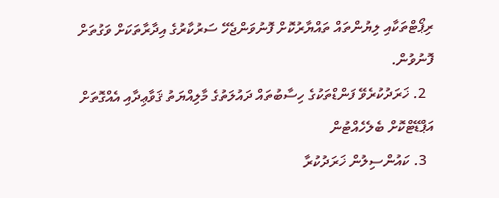ރިޕޯޓްތަކާއި ލިޔުންތައް ތައްޔާރުކޮށް ފޮނުވަންޖެހޭ ސަރުކާރުގެ އިދާރާތަކަށް ވަގުތަށް ފޮނުވުން.
  2. ޚަރަދުކުރެވޭ ފަންޑްތަކުގެ ހިސާބުތައް ދައުލަތުގެ މާލިއްޔަތު ޤަވާޢިދާއި އެއްގޮތަށް އަޕްޑޭޓްކޮށް ބެލެހެއްޓުން
  3. ކައުންސިލުން ޚަރަދުކުރާ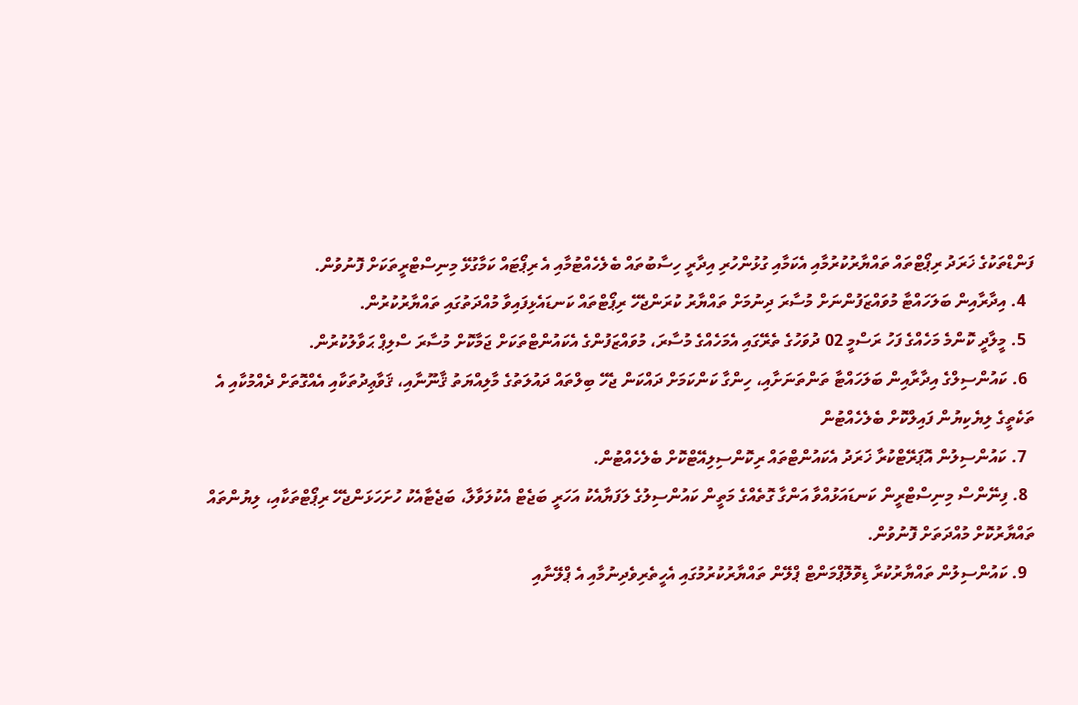ފަންޑްތަކުގެ ޚަރަދު ރިޕޯޓްތައް ތައްޔާރުކުރުމާއި އެކަމާއި ގުޅުންހުރި އިދާރީ ހިސާބުތައް ބެލެހެއްޓުމާއި އެ ރިޕޯޓައް ކަމާގުޅޭ މިނިސްޓްރީތަކަށް ފޮނުވުން.
  4. އިދާރާއިން ބަލަހައްޓާ މުވައްޒަފުންނަށް މުސާރަ ދިނުމަށް ތައްޔާރު ކުރަންޖެހޭ ރިޕޯޓްތައް ކަނޑައެޅިފައިވާ މުއްދަތުގައި ތައްޔާރުކުރުން.
  5. މީލާދީ ކޮންމެ މަހެއްގެ ފަހު ރަސްމީ 02 ދުވަހުގެ ތެރޭގައި އެމަހެއްގެ މުސާރަ، މުވައްޒަފުންގެ އެކައުންޓްތަކަށް ޖަމާކޮށް މުސާރަ ސްލިޕް ޙަވާލުކުރުން.
  6. ކައުންސިލްގެ އިދާރާއިން ބަލަހައްޓާ ތަންތަނަށާއި، ހިންގާ ކަންކަމަށް ދައްކަން ޖެހޭ ބިލްތައް ދައުލަތުގެ މާލިއްޔަތު ޤާނޫނާއި، ޤަވާޢިދުތަކާއި އެއްގޮތަށް ދެއްމުކާއި އެ ތަކެތީގެ ލިޔެކިޔުން ފައިލްކޮށް ބެލެހެއްޓުން
  7. ކައުންސިލުން އޮޕަރޭޓްކުރާ ޚަރަދު އެކައުންޓްތައް ރިކޮންސިލިއޭޓްކޮށް ބެލެހެއްޓުން.
  8. ފިނޭންސް މިނިސްޓްރީން ކަނޑައަޅުއްވާ އަންގާ ގޮތެއްގެ މަތީން ކައުންސިލުގެ ލަފަޔާއެކު އަހަރީ ބަޖެޓް އެކުލަވާލާ، ބަޖެޓާއެކު ހުށަހަޅަންޖެހޭ ރިޕޯޓްތަކާއި، ލިޔުންތައް ތައްޔާރުކޮށް މުއްދަތަށް ފޮނުވުން.
  9. ކައުންސިލުން ތައްޔާރުކުރާ ޑިވޮލޮޕްމަންޓް ޕްލޭން ތައްޔާރުކުރުމުގައި އެހީތެރިވެދިނުމާއި އެ ޕްލޭނާއި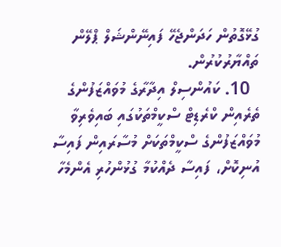ގުޅޭގޮތުން ހަދަންޖެހޭ ފައިނޭންޝަލް ޕްލޭން ތައްޔާރުކުރުން.
  10. ކައުންސިލް އިދާރާގެ މުވައްޒަފުންގެ ތެރެއިން ކްރެޑިޓް ސްކީމްތަކުގައި ބައިވެރިވާ މުވައްޒަފުންގެ ސްކީމްތަކަށް މުސާރައިން ފައިސާ އުނިކޮށް، ފައިސާ ދެއްކުމާ ގުޅުންހުރި އެންމެހާ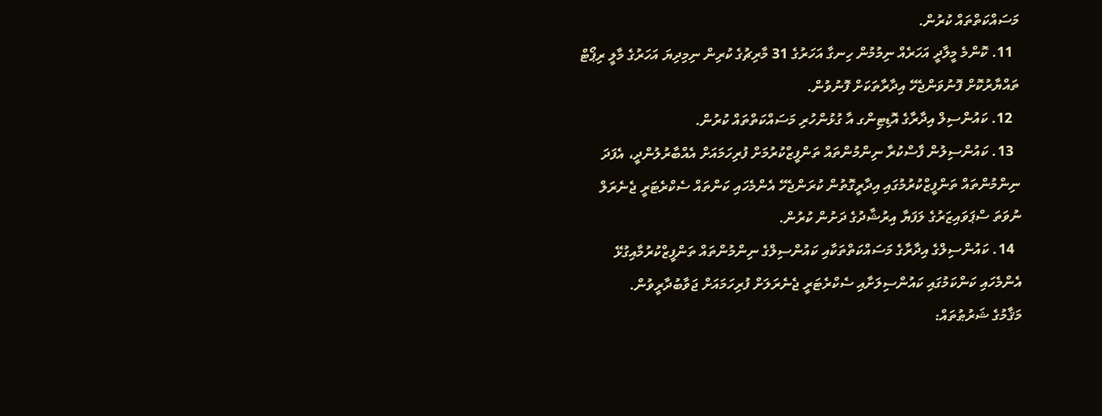މަސައްކަތްތައް ކުރުން.
  11. ކޮންމެ މީލާދީ އަހަރެއް ނިމުމުން ހިނގާ އަހަރުގެ 31 މާރިޗުގެ ކުރިން ނިމިދިޔަ އަހަރުގެ މާލީ ރިޕޯޓް ތައްޔާރުކޮށް ފޮނުވަންޖެހޭ އިދާރާތަކަށް ފޮނުވުން.
  12. ކައުންސިލް އިދާރާގެ އޮޑިޓިންގ އާ ގުޅުންހުރި މަސައްކަތްތައް ކުރުން.
  13. ކައުންސިލުން ފާސްކުރާ ނިންމުންތައް ތަންފީޒްކުރުމަށް ފުރިހަމައަށް އެއްބާރުލުންދީ، އެފަދަ ނިންމުންތައް ތަންފީޒްކުރުމުގައި އިދާރީގޮތުން ކުރަންޖެހޭ އެންމެހައި ކަންތައް ސެކްރެޓަރީ ޖެނެރަލް ނުވަތަ ސްޕަވައިޒަރުގެ ލަފަޔާ އިރުޝާދުގެ ދަށުން ކުރުން.
  14. ކައުންސިލްގެ އިދާރާގެ މަސައްކަތްތަކާއި ކައުންސިލްގެ ނިންމުންތައް ތަންފީޒްކުރުމާއިގުޅޭ އެންމެހައި ކަންކަމުގައި ކައުންސިލަށާއި ސެކްރެޓަރީ ޖެނެރަލަށް ފުރިހަމައަށް ޖަވާބުދާރީވުން.
މަޤާމުގެ ޝަރުޠުތައް: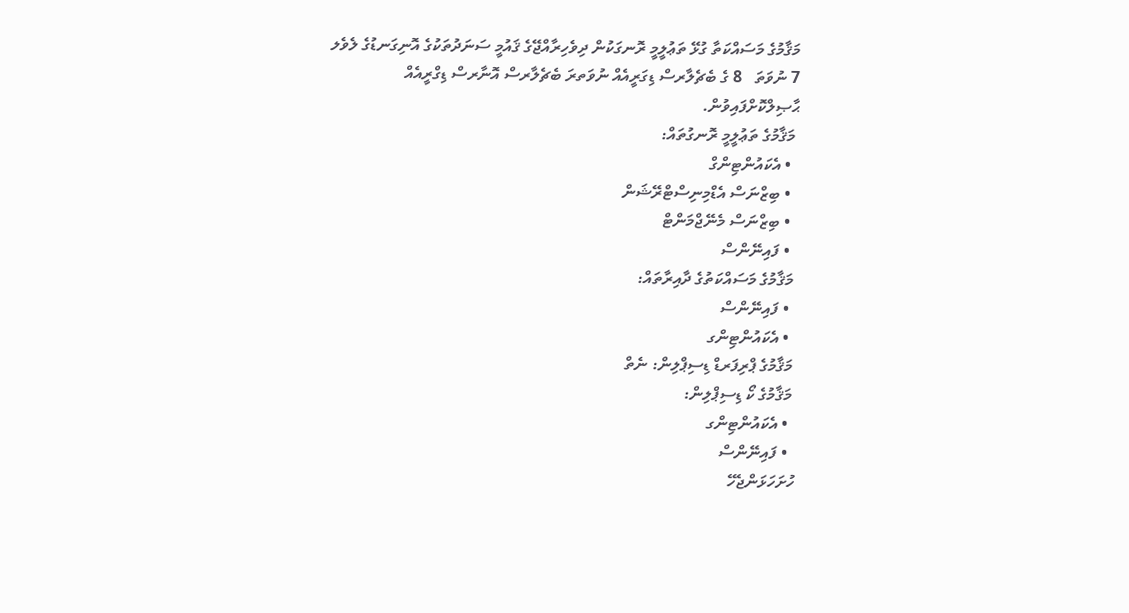މަޤާމުގެ މަސައްކަތާ ގުޅޭ ތަޢުލީމީ ރޮނގަކުން ދިވެހިރާއްޖޭގެ ޤައުމީ ސަނަދުތަކުގެ އޮނިގަނޑުގެ ލެވެލ 7 ނުވަތަ   8 ގެ ބެޗެލާރސް ޑިގަރީއެއް ނުވަތރަ ބެޗެލާރސް އޮނާރސް ޑިގްރީއެއް ޙާޞިލްކޮށްފައިވުން.
 މަޤާމުގެ ތަޢުލީމީ ރޮނގުތައް:
  • އެކައުންޓިންގް
  • ބިޒްނަސް އެޑްމިނިސްޓްރޭޝަން
  • ބިޒްނަސް މެނޭޖްމަންޓް
  • ފައިނޭންސް
 މަޤާމުގެ މަސައްކަތުގެ ދާއިރާތައް:
  • ފައިނޭންސް
  • އެކައުންޓިންގ
 މަޤާމުގެ ޕްރިފަރޑް ޑިސިޕްލިން: ނެތް
 މަޤާމުގެ ކޯ ޑިސިޕްލިން:
  • އެކައުންޓިންގ
  • ފައިނޭންސް
ހުށަހަޅަންޖެހޭ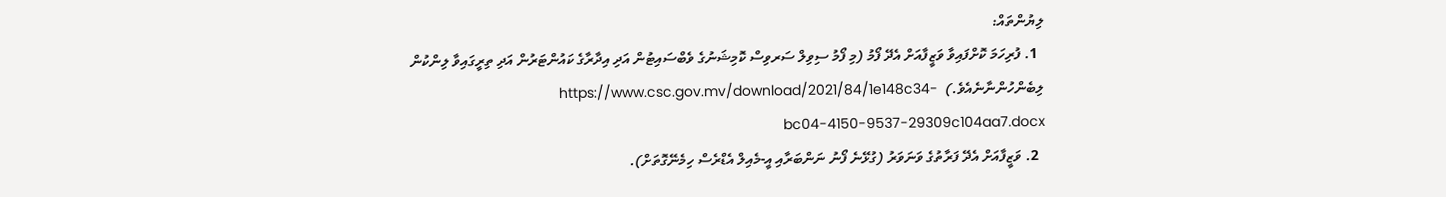ލިޔުންތައް:
  1. ފުރިހަމަ ކޮށްފައިވާ ވަޒީފާއަށް އެދޭ ފޯމު (މި ފޯމު ސިވިލް ސަރވިސް ކޮމިޝަނުގެ ވެބްސައިޓުން އަދި އިދާރާގެ ކައުންޓަރުން އަދި ތިރީގައިވާ ލިންކުން ލިބެންހުންނާނެއެވެ.)  https://www.csc.gov.mv/download/2021/84/1e148c34-bc04-4150-9537-29309c104aa7.docx
  2. ވަޒީފާއަށް އެދޭ ފަރާތުގެ ވަނަވަރު (ގުޅޭނެ ފޯނު ނަންބަރާއި އީ-މެއިލް އެޑްރެސް ހިމެނޭގޮތަށް).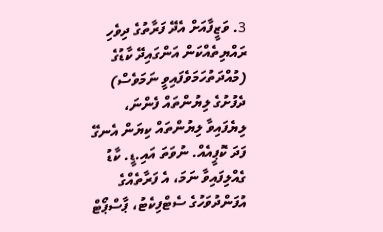3. ވަޒީފާއަށް އެދޭ ފަރާތުގެ ދިވެހި ރައްޔިތެއްކަން އަންގައިދޭ ކާޑުގެ (މުއްދަތުހަމަވެފައިވީ ނަމަވެސް) ދެފުށުގެ ލިޔުންތައް ފެންނަ، ލިޔެފައިވާ ލިޔުންތައް ކިޔަން އެނގޭ ފަދަ ކޮޕީއެއް. ނުވަތަ އައި.ޑީ. ކާޑު ގެއްލިފައިވާ ނަމަ، އެ ފަރާތެއްގެ އުފަންދުވަހުގެ ސެޓްފިކެޓު، ޕާސްޕޯޓް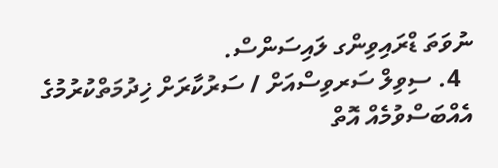ނުވަތަ ޑްރައިވިންގ ލައިސަންސް.
  4. ސިވިލް ސަރވިސްއަށް / ސަރުކާރަށް ޚިދުމަތްކުރުމުގެ އެއްބަސްވުމެއް އޮތް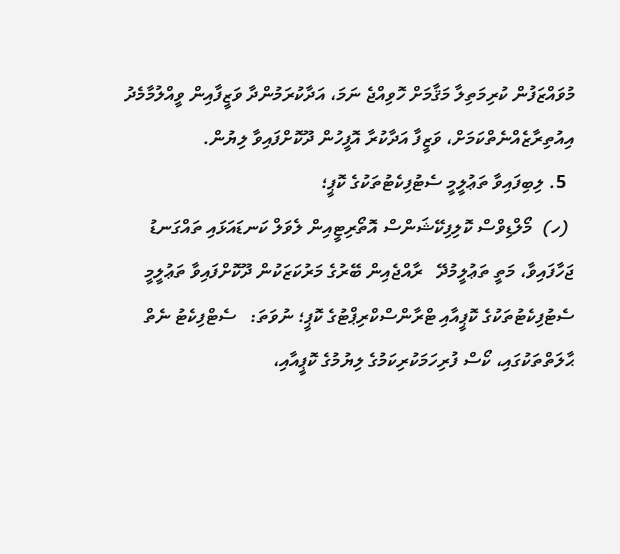މުވައްޒަފުން ކުރިމަތިލާ މަޤާމަށް ހޮވިއްޖެ ނަމަ، އަދާކުރަމުންދާ ވަޒީފާއިން ވީއްލުމާމެދު އިއުތިރާޒެއްނެތްކަމަށް، ވަޒީފާ އަދާކުރާ އޮފީހުން ދޫކޮށްފައިވާ ލިޔުން.
  5. ލިބިފައިވާ ތަޢުލީމީ ސެޓުފިކެޓުތަކުގެ ކޮޕީ؛
 (ހ)  މޯލްޑިވްސް ކޮލިފިކޭޝަންސް އޮތޯރިޓީއިން ލެވަލް ކަނޑައަޅައި ތައްގަނޑު ޖަހާފައިވާ، މަތީ ތަޢުލީމުދޭ   ރާއްޖެއިން ބޭރުގެ މަރުކަޒަކުން ދޫކޮށްފައިވާ ތަޢުލީމީ ސެޓުފިކެޓުތަކުގެ ކޮޕީއާއި ޓްރާންސްކްރިޕްޓުގެ ކޮޕީ؛ ނުވަތަ:   ސެޓްފިކެޓު ނެތް ޙާލަތްތަކުގައި، ކޯސް ފުރިހަމަކުރިކަމުގެ ލިޔުމުގެ ކޮޕީއާއި،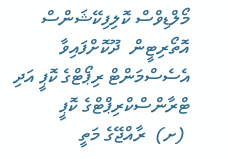މޯލްޑިވްސް ކޮލިފިކޭޝަންސް   އޮތޯރިޓީން  ދޫކޮށްފައިވާ އެސެސްމަންޓް ރިޕޯޓްގެ ކޮޕީ އަދި ޓްރާންސްކްރިޕްޓްގެ ކޮޕީ
 (ށ)  ރާއްޖޭގެ މަތީ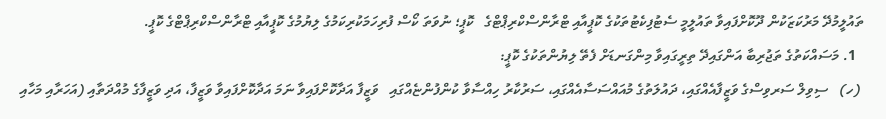ތައުލީމުދޭ މަރުކަޒަކުން ދޫކޮށްފައިވާ ތައުލީމީ ސެޓުފިކެޓުތަކުގެ ކޮޕީއާއި ޓްރާންސްކްރިޕްޓްގެ   ކޮޕީ؛ ނުވަތަ ކޯސް ފުރިހަމަކުރިކަމުގެ ލިޔުމުގެ ކޮޕީއާއި ޓްރާންސްކްރިޕްޓްގެ ކޮޕީ.
  1. މަސައްކަތުގެ ތަޖުރިބާ އަންގައިދޭ ތިރީގައިވާ މިންގަނޑަށް ފެތޭ ލިޔުންތަކުގެ ކޮޕީ:
 (ހ)   ސިވިލް ސަރވިސްގެ ވަޒީފާއެއްގައި، ދައުލަތުގެ މުއައްސަސާއެއްގައި، ސަރުކާރު ހިއްސާވާ ކުންފުންޏެއްގައި   ވަޒީފާ އަދާކޮށްފައިވާ ނަމަ އަދާކޮށްފައިވާ ވަޒީފާ، އަދި ވަޒީފާގެ މުއްދަތާއި (އަހަރާއި މަހާއި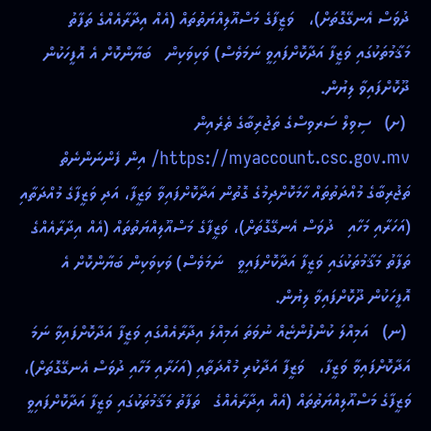ދުވަސް އެނގޭގޮތަށް)،   ވަޒީފާގެ މަސްއޫލިއްޔަތުތައް (އެއް އިދާރާއެއްގެ ތަފާތު މަޤާމުތަކުގައި ވަޒީފާ އަދާކޮށްފައިވީ ނަމަވެސް) ވަކިވަކިން   ބަޔާންކޮށް އެ އޮފީހަކުން ދޫކޮށްފައިވާ ލިޔުން.
 (ށ)   ސިވިލް ސަރވިސްގެ ތަޖުރިބާގެ ތެރެއިން https://myaccount.csc.gov.mv/ އިން ފެންނަންނެތް   ތަޖުރިބާގެ މުއްދަތުތައް ހާމަކޮށްދިމުގެ ގޮތުން އަދާކޮށްފައިވާ ވަޒީފާ، އަދި ވަޒީފާގެ މުއްދަތާއި (އަހަރާއި މަހާއި   ދުވަސް އެނގޭގޮތަށް)، ވަޒީފާގެ މަސްއޫލިއްޔަތުތައް (އެއް އިދާރާއެއްގެ ތަފާތު މަޤާމުތަކުގައި ވަޒީފާ އަދާކޮށްފައިވީ   ނަމަވެސް) ވަކިވަކިން ބަޔާންކޮށް އެ އޮފީހަކުން ދޫކޮށްފައިވާ ލިޔުން.
 (ނ)   އަމިއްލަ ކުންފުންޏެއް ނުވަތަ އަމިއްލަ އިދާރާއެއްގައި ވަޒީފާ އަދާކޮށްފައިވާ ނަމަ އަދާކޮށްފައިވާ ވަޒީފާ،   ވަޒީފާ އަދާކުރި މުއްދަތާއި (އަހަރާއި މަހާއި ދުވަސް އެނގޭގޮތަށް)، ވަޒީފާގެ މަސްއޫލިއްޔަތުތައް (އެއް އިދާރާއެއްގެ   ތަފާތު މަޤާމުތަކުގައި ވަޒީފާ އަދާކޮށްފައިވީ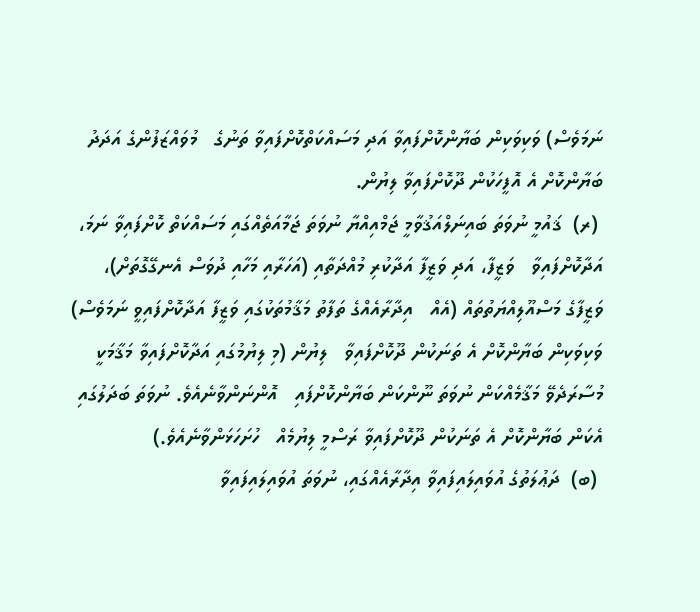ނަމަވެސް) ވަކިވަކިން ބަޔާންކޮށްފައިވާ އަދި މަސައްކަތްކޮށްފައިވާ ތަނުގެ   މުވައްޒަފުންގެ އަދަދު ބަޔާންކޮށް އެ އޮފީހަކުން ދޫކޮށްފައިވާ ލިޔުން.
 (ރ)  ޤައުމީ ނުވަތަ ބައިނަލްއަޤުވާމީ ޖަމްއިއްޔާ ނުވަތަ ޖަމާއަތެއްގައި މަސައްކަތް ކޮށްފައިވާ ނަމަ، އަދާކޮށްފައިވާ   ވަޒީފާ، އަދި ވަޒީފާ އަދާކުރި މުއްދަތާއި (އަހަރާއި މަހާއި ދުވަސް އެނގޭގޮތަށް)، ވަޒީފާގެ މަސްއޫލިއްޔަތުތައް (އެއް   އިދާރާއެއްގެ ތަފާތު މަޤާމުތަކުގައި ވަޒީފާ އަދާކޮށްފައިވީ ނަމަވެސް) ވަކިވަކިން ބަޔާންކޮށް އެ ތަނަކުން ދޫކޮށްފައިވާ   ލިޔުން (މި ލިޔުމުގައި އަދާކޮށްފައިވާ މަޤާމަކީ މުސާރަދެވޭ މަޤާމެއްކަން ނުވަތަ ނޫންކަން ބަޔާންކޮށްފައި   އޮންނަންވާނެއެވެ. ނުވަތަ ބަދަލުގައި އެކަން ބަޔާންކޮށް އެ ތަނަކުން ދޫކޮށްފައިވާ ރަސްމީ ލިޔުމެއް   ހުށަހަޅަންވާނެއެވެ.)
 (ބ)  ދަޢުލަތުގެ އުވައިލައިފައިވާ އިދާރާއެއްގައި، ނުވަތަ އުވައިލައިފައިވާ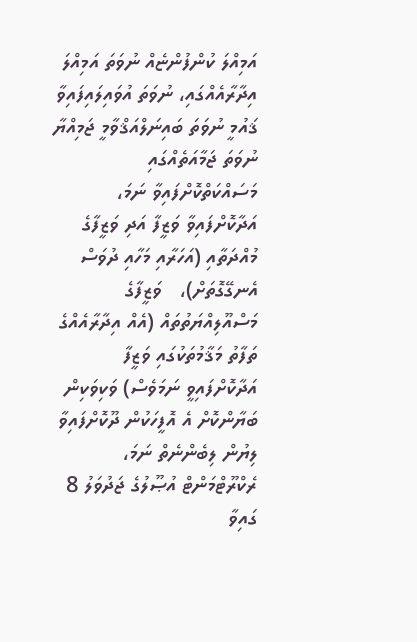އަމިއްލަ ކުންފުންޏެއް ނުވަތަ އަމިއްލަ   އިދާރާއެއްގައި، ނުވަތަ އުވައިލައިފައިވާ ޤައުމީ ނުވަތަ ބައިނަލްއަޤްވާމީ ޖަމިއްޔާ ނުވަތަ ޖަމާއަތެއްގައި   މަސައްކަތްކޮށްފައިވާ ނަމަ، އަދާކޮށްފައިވާ ވަޒީފާ އަދި ވަޒީފާގެ މުއްދަތާއި (އަހަރާއި މަހާއި ދުވަސް އެނގޭގޮތަށް)،   ވަޒީފާގެ މަސްއޫލިއްޔަތުތައް (އެއް އިދާރާއެއްގެ ތަފާތު މަޤާމުތަކުގައި ވަޒީފާ އަދާކޮށްފައިވީ ނަމަވެސް) ވަކިވަކިން   ބަޔާންކޮށް އެ އޮފީހަކުން ދޫކޮށްފައިވާ ލިޔުން ލިބެންނެތް ނަމަ، ރެކްރޫޓްމަންޓް އުޞޫލުގެ ޖަދުވަލު 8 ގައިވާ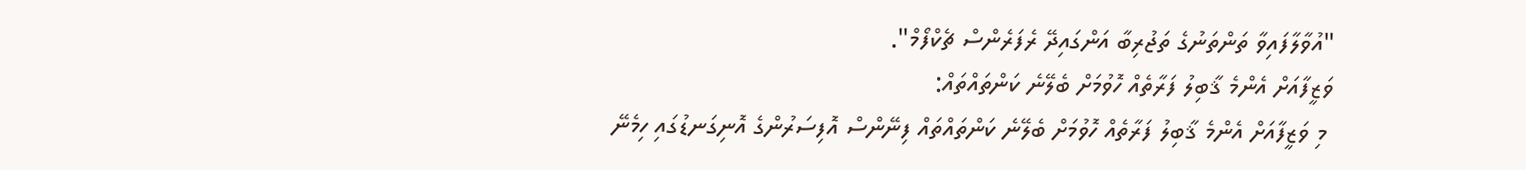"އުވާލާފައިވާ ތަންތަނުގެ ތަޖުރިބާ އަންގައިދޭ ރެފަރެންސް ޗެކްފޯމް".
ވަޒީފާއަށް އެންމެ ޤާބިލު ފަރާތެއް ހޮވުމަށް ބެލޭނެ ކަންތައްތައް:
 މި ވަޒީފާއަށް އެންމެ ޤާބިލު ފަރާތެއް ހޮވުމަށް ބެލޭނެ ކަންތައްތައް ފިނޭންސް އޮފިސަރުންގެ އޮނިގަނޑުގައި ހިމެނޭ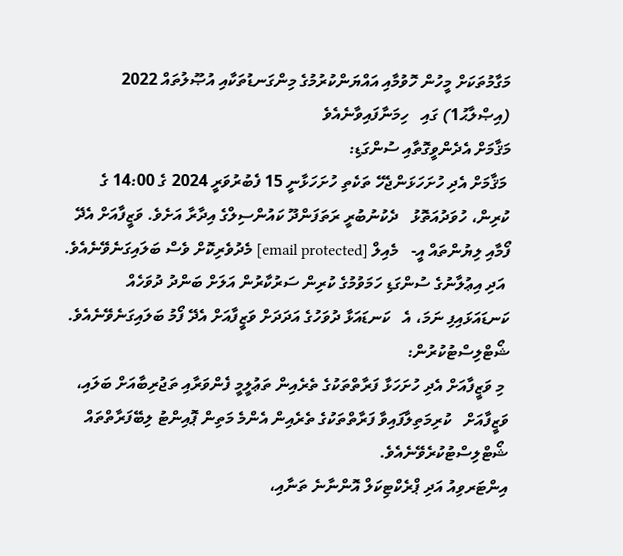މަގާމުތަކަށް މީހުން ހޮވުމާއި އައްޔަންކުރުމުގެ މިންގަނޑުތަކާއި އުޞޫލުތައް 2022 (އިޞްލާޙު1) ގައި   ހިމަނާފައިވާނެއެވެ
މަޤާމަށް އެދެންވީގޮތާއި ސުންގަޑި:
 މަޤާމަށް އެދި ހުށަހަޅަންޖެހޭ ތަކެތި ހުށަހަޅާނީ 15 ފެބުރުވަރީ 2024 ގެ 14:00 ގެ ކުރިން، ހުވަދުއަތޮޅު   ދެކުނުބުރީ ރަތަފަންދޫ ކައުންސިލްގެ އިދާރާ އަށެވެ. ވަޒީފާއަށް އެދޭ ފޯމާއި ލިޔުންތައް އީ-   މެއިލް [email protected] މެދުވެރިކޮށް ވެސް ބަލައިގަނެވޭނެއެވެ.
 އަދި އިޢުލާނުގެ ސުންގަޑި ހަމަވުމުގެ ކުރިން ސަރުކާރުން އަލަށް ބަންދު ދުވަހެއް ކަނޑައަޅައިފި ނަމަ، އެ   ކަނޑައަޅާ ދުވަހުގެ އަދަދަށް ވަޒީފާއަށް އެދޭ ފޯމު ބަލައިގަނެވޭނެއެވެ.
ޝޯޓްލިސްޓުކުރުން:
 މި ވަޒީފާއަށް އެދި ހުށަހަޅާ ފަރާތްތަކުގެ ތެރެއިން ތަޢުލީމީ ފެންވަރާއި ތަޖުރިބާއަށް ބަލައި، ވަޒީފާއަށް   ކުރިމަތިލާފައިވާ ފަރާތްތަކުގެ ތެރެއިން އެންމެ މަތިން ޕޮއިންޓު ލިބޭފަރާތްތައް ޝޯޓްލިސްޓުކުރެވޭނެއެވެ.
އިންޓަރވިއު އަދި ޕްރެކްޓިކަލް އޮންނާނެ ތަނާއި،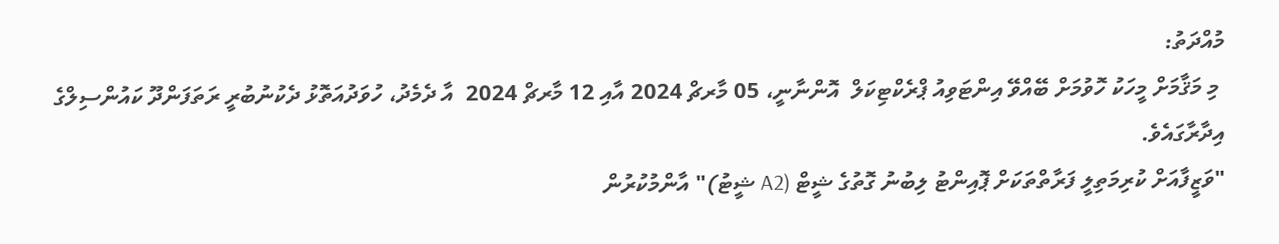މުއްދަތު:
 މި މަޤާމަށް މީހަކު ހޮވުމަށް ބޭއްވޭ އިންޓަވިއު ޕްރެކްޓިކަލް  އޮންނާނީ، 05 މާރޗް 2024 އާއި 12 މާރޗް 2024  އާ ދެމެދު، ހުވަދުއަތޮޅު ދެކުނުބުރީ ރަތަފަންދޫ ކައުންސިލްގެ އިދާރާގައެވެ.
"ވަޒީފާއަށް ކުރިމަތިލީ ފަރާތްތަކަށް ޕޮއިންޓު ލިބުނު ގޮތުގެ ޝީޓް (A2 ޝީޓު)" އާންމުކުރުން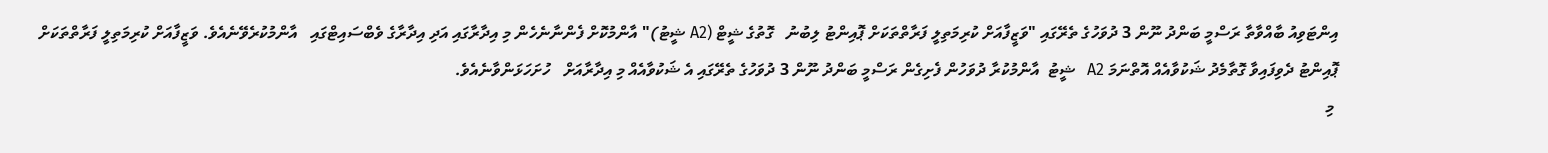އިންޓަވިއު ބާއްވާތާ ރަސްމީ ބަންދު ނޫން 3 ދުވަހުގެ ތެރޭގައި "ވަޒީފާއަށް ކުރިމަތިލީ ފަރާތްތަކަށް ޕޮއިންޓު ލިބުނު   ގޮތުގެ ޝީޓް (A2 ޝީޓު)" އާންމުކޮށް ފެންނާނެހެން މި އިދާރާގައި އަދި އިދާރާގެ ވެބްސައިޓްގައި   އާންމުކުރެވޭނެއެވެ. ވަޒީފާއަށް ކުރިމަތިލީ ފަރާތްތަކަށް ޕޮއިންޓު ދެވިފައިވާ ގޮތާމެދު ޝަކުވާއެއް އޮތްނަމަ A2   ޝީޓު  އާންމުކުރާ ދުވަހުން ފެށިގެން ރަސްމީ ބަންދު ނޫން 3 ދުވަހުގެ ތެރޭގައި އެ ޝަކުވާއެއް މި އިދާރާއަށް   ހުށަހަޅަންވާނެއެވެ.
 މި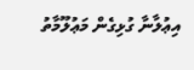އިޢުލާނާ ގުޅިގެން މަޢުލޫމާތު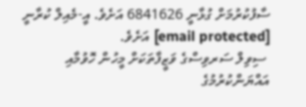ސާފުކުރުމަށް ގުޅާނީ 6841626 އަށެވެ. އީ-މެއިލް ކުރާނީ [email protected] އަށެވެ.
 ސިވިލް ސަރވިސްގެ ވަޒީފާތަކަށް މީހުން ހޮވުމާއި އައްޔަންކުރުމުގެ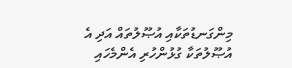މިންގަނޑުތަކާއި އުޞޫލުތައް އަދި އެ އުޞޫލުތަކާ ގުޅުންހުރި އެންމެހައި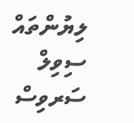ލިޔުންތައް ސިވިލް ސަރވިސް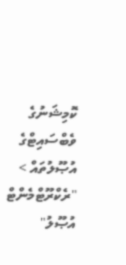ކޮމިޝަނުގެ ވެބްސައިޓްގެ އުޞޫލުތައް > "ރެކްރޫޓްމެންޓް އުޞޫލު"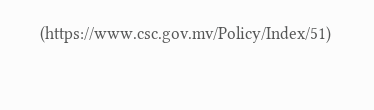(https://www.csc.gov.mv/Policy/Index/51)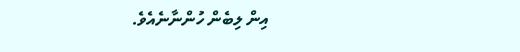އިން ލިބެން ހުންނާނެއެވެ.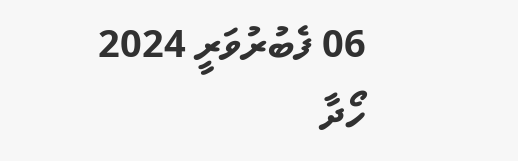06 ފެބުރުވަރީ 2024
ހޯދާ